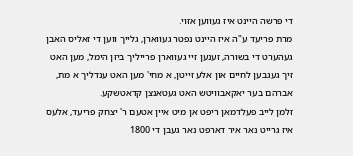די פרשה היינט איז געווען אזוי.
מרת פריעד ע"ה איז היינט נפטר געווארן, גלייך ווען די זאליס האבן געהערט די בשורה, זענען זיי געווארן פרייליך ביזן הימל, מען האט זיך געגבען לחיים און אלע זייטן, א מחי' מען האט ענדליך א מת, אברהם בער יאקאבוויטש האט געטאנצן קדאטשקע.
זלמן לייב פעלדמאן ריפט אן מיט איין אטעם ר' יצחק פריעד, אלעס איז גרייט נאר איר דארפט נאר געבן די 1800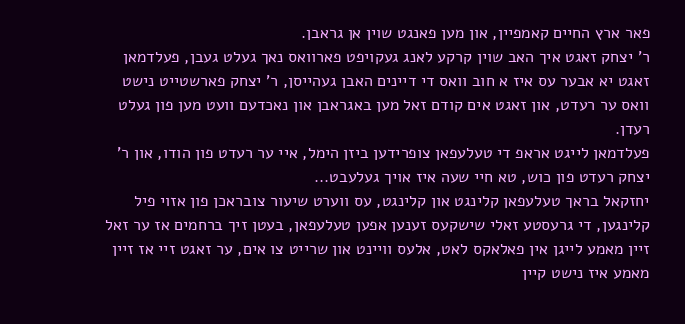פאר ארץ החיים קאמפיין, און מען פאנגט שוין אן גראבן.
ר' יצחק זאגט איך האב שוין קרקע לאנג געקויפט פארוואס נאך געלט געבן, פעלדמאן זאגט יא אבער עס איז א חוב וואס די דיינים האבן געהייסן, ר' יצחק פארשטייט נישט וואס ער רעדט, און זאגט אים קודם זאל מען באגראבן און נאכדעם וועט מען פון געלט רעדן.
פעלדמאן לייגט אראפ די טעלעפאן צופרידען ביזן הימל, איי ער רעדט פון הודו, און ר' יצחק רעדט פון כוש, טא חיי שעה איז אויך געלעבט...
יחזקאל בראך טעלעפאן קלינגט און קלינגט, עס ווערט שיעור צובראכן פון אזוי פיל קלינגען, די גרעסטע זאלי שישקעס זענען אפען טעלעפאן, בעטן זיך ברחמים אז ער זאל זיין מאמע לייגן אין פאלאקס לאט, אלעס וויינט און שרייט צו אים, ער זאגט זיי אז זיין מאמע איז נישט קיין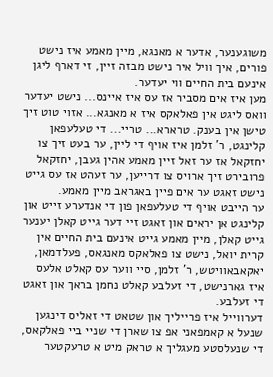משוגענער, אדער א מאנגא, מיין מאמע איז נישט פורים, איך וויל איר נישט מבזה זיין, זי דארף ליגן אינעם בית החיים ווי יעדער.
מען איז אים מסביר אז עס איז איינס... נישט יעדער וואס ליגט אין פאלאקס איז א מאנגא... אזוי טוט זיך טישן אין בענק. טרארא... טריי... די טעלעפאן קלינגט, ר' זלמן איז אויף די ליין, ער בעט זיך צו יחזקאל אז ער זאל זיין מאמע אהין געבן, יחזקאל פרובירט זיך ארויס צו דרייען, ער זעהט אז עס גייט נישט זאגט ער אים פיין באגראב מיין מאמע.
ער הייבט אויף די טעלעפאן פון די אנדערע זייט און קלינגט אן יראים און זאגט זיי דער גייט קאלן יענער גייט קאלן, מיין מאמע גייט אינעם בית החיים אין קרית יואל, נישט צו פאלאקס מאנגאס, פעלדמאן, יאקאבאוויטש, ר' זלמן, סיי ווער עס קאלט אלעס איז גארנישט, די זעלבע קאלט נחמן בראך און זאגט די זעלבע.
דערווייל איז פרייליך און שטאט די זאליס דינגען שנעל א קאמפאני אפ צו שארן די שניי ביי פאלקאס, די שנעלסטע מעגליך א טראק מיט א טרעקטער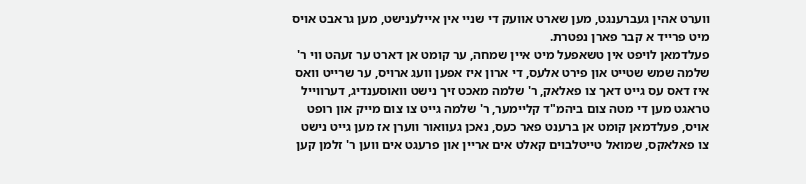ווערט אהין געברענגט, מען שארט אוועק די שניי אין איילענישט, מען גראבט אויס מיט פרייד א קבר פארן נפטרת.
פעלדמאן לויפט אין טשאפעל מיט איין שמחה, ער קומט אן דארט ער זעהט ווי ר' שלמה שמש שטייט און פירט אלעס, די ארון איז אפען וועג ארויס, ער שרייט וואס איז דאס עס גייט דאך צו פאלאק, ר' שלמה מאכט זיך נישט וואוסענדיג, דערווייל טראגט מען די מטה צום ביהמ"ד קליימער, ר' שלמה גייט צו צום מייק און רופט אויס, פעלדמאן קומט אן ברענט פאר כעס, נאכן געוואור ווערן אז מען גייט נישט צו פאלאקס, שמואל טייטלבוים קאלט אים אריין און פרעגט אים ווען ר' זלמן קען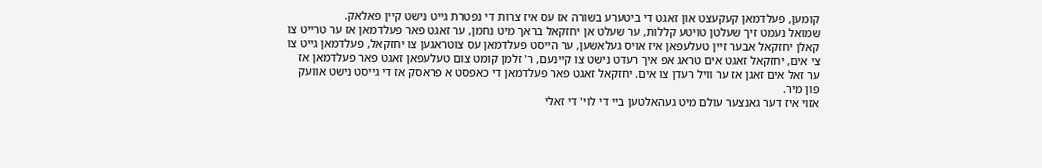קומען, פעלדמאן קעקעצט און זאגט די ביטערע בשורה אז עס איז צרות די נפטרת גייט נישט קיין פאלאק.
שמואל נעמט זיך שעלטן טויטע קללות, ער שעלט אן יחזקאל בראך מיט נחמן, ער זאגט פאר פעלדמאן אז ער טרייט צו קאלן יחזקאל אבער זיין טעלעפאן איז אויס געלאשען, ער הייסט פעלדמאן עס צוטראגען צו יחזקאל, פעלדמאן גייט צו צי אים, יחזקאל זאגט אים טראג אפ איך רעדט נישט צו קיינעם, ר' זלמן קומט צום טעלעפאן זאגט פאר פעלדמאן אז ער זאל אים זאגן אז ער וויל רעדן צו אים. יחזקאל זאגט פאר פעלדמאן די כאפסט א פראסק אז די גייסט נישט אוועק פון מיר.
אזוי איז דער גאנצער עולם מיט געהאלטען ביי די לוי' די זאלי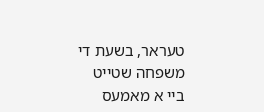טעראר, בשעת די משפחה שטייט ביי א מאמעס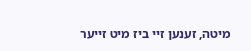מיטה, זענען זיי ביז מיט זייער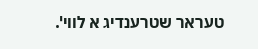טעראר שטרענדיג א לווי'.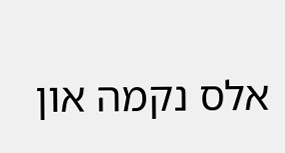אלס נקמה און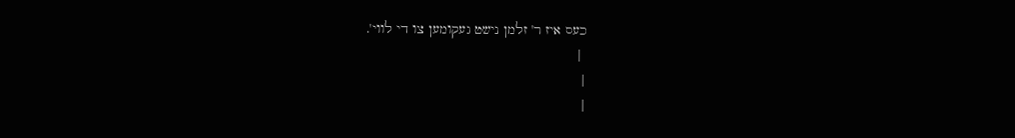כעס איז ר' זלמן נישט געקומען צו די לווי'.
 |
|
|